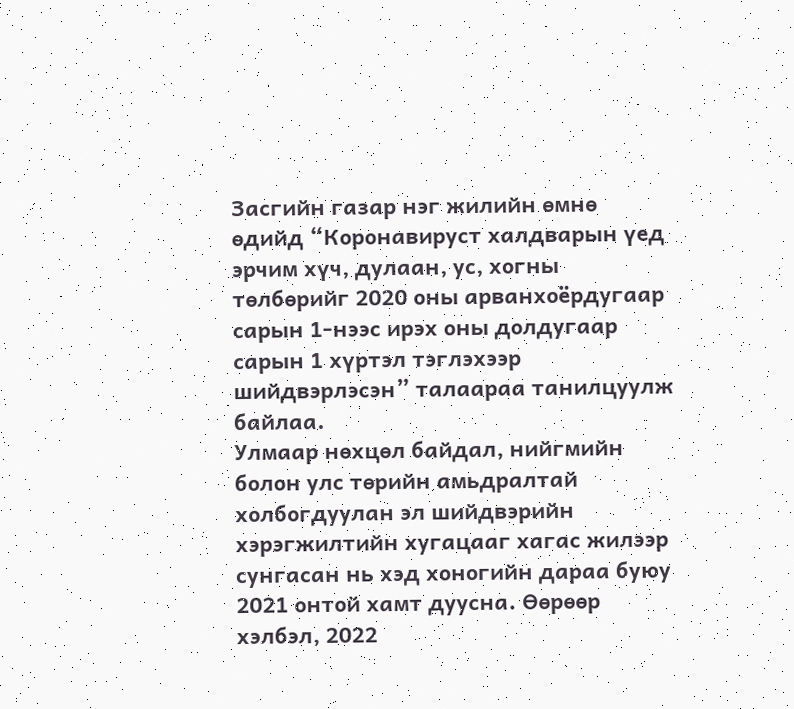Засгийн газар нэг жилийн өмнө өдийд “Коронавируст халдварын үед эрчим хүч, дулаан, ус, хогны төлбөрийг 2020 оны арванхоёрдугаар сарын 1-нээс ирэх оны долдугаар сарын 1 хүртэл тэглэхээр шийдвэрлэсэн” талаараа танилцуулж байлаа.
Улмаар нөхцөл байдал, нийгмийн болон улс төрийн амьдралтай холбогдуулан эл шийдвэрийн хэрэгжилтийн хугацааг хагас жилээр сунгасан нь хэд хоногийн дараа буюу 2021 онтой хамт дуусна. Өөрөөр хэлбэл, 2022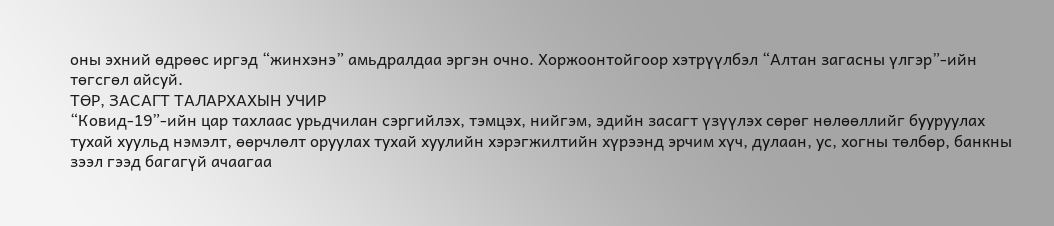оны эхний өдрөөс иргэд “жинхэнэ” амьдралдаа эргэн очно. Хоржоонтойгоор хэтрүүлбэл “Алтан загасны үлгэр”-ийн төгсгөл айсуй.
ТӨР, ЗАСАГТ ТАЛАРХАХЫН УЧИР
“Ковид-19”-ийн цар тахлаас урьдчилан сэргийлэх, тэмцэх, нийгэм, эдийн засагт үзүүлэх сөрөг нөлөөллийг бууруулах тухай хуульд нэмэлт, өөрчлөлт оруулах тухай хуулийн хэрэгжилтийн хүрээнд эрчим хүч, дулаан, ус, хогны төлбөр, банкны зээл гээд багагүй ачаагаа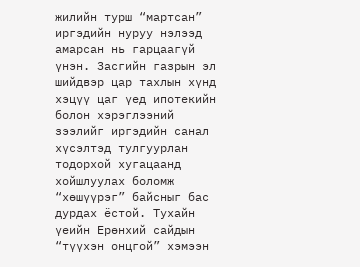жилийн турш “мартсан” иргэдийн нуруу нэлээд амарсан нь гарцаагүй үнэн. Засгийн газрын эл шийдвэр цар тахлын хүнд хэцүү цаг үед ипотекийн болон хэрэглээний зээлийг иргэдийн санал хүсэлтэд тулгуурлан тодорхой хугацаанд хойшлуулах боломж “хөшүүрэг” байсныг бас дурдах ёстой. Тухайн үеийн Ерөнхий сайдын “түүхэн онцгой” хэмээн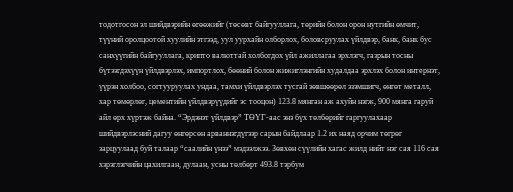тодотгосон эл шийдвэрийн өгөөжийг (төсөвт байгууллага, төрийн болон орон нутгийн өмчит, түүний оролцоотой хуулийн этгээд, уул уурхайн олборлох, боловсруулах үйлдвэр, банк, банк бус санхүүгийн байгууллага, крипто валюттай холбогдох үйл ажиллагаа эрхлэгч, газрын тосны бүтээгдэхүүн үйлдвэрлэх, импортлох, бөөний болон жижиглэнгийн худалдаа эрхлэх болон интернэт, үүрэн холбоо, согтууруулах ундаа, тамхи үйлдвэрлэх тусгай зөвшөөрөл эзэмшигч, өнгөт металл, хар төмөрлөг, цементийн үйлдвэрүүдийг эс тооцон) 123.8 мянган аж ахуйн нэгж, 900 мянга гаруй айл өрх хүртэж байна. “Эрдэнэт үйлдвэр” ТӨҮГ-аас энэ бүх төлбөрийг гаргуулахаар шийдвэрлэсний дагуу өнгөрсөн арваннэгдүгээр сарын байдлаар 1.2 их наяд орчим төгрөг зарцуулаад буй талаар “саалийн үнээ” мэдээлжээ. Зөвхөн сүүлийн хагас жилд нийт нэг сая 116 сая хэрэглэгчийн цахилгаан, дулаан, усны төлбөрт 493.8 тэрбум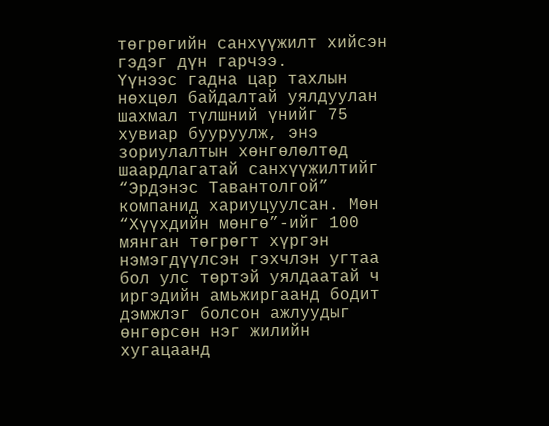төгрөгийн санхүүжилт хийсэн гэдэг дүн гарчээ.
Үүнээс гадна цар тахлын нөхцөл байдалтай уялдуулан шахмал түлшний үнийг 75 хувиар бууруулж, энэ зориулалтын хөнгөлөлтөд шаардлагатай санхүүжилтийг “Эрдэнэс Тавантолгой” компанид хариуцуулсан. Мөн “Хүүхдийн мөнгө”-ийг 100 мянган төгрөгт хүргэн нэмэгдүүлсэн гэхчлэн угтаа бол улс төртэй уялдаатай ч иргэдийн амьжиргаанд бодит дэмжлэг болсон ажлуудыг өнгөрсөн нэг жилийн хугацаанд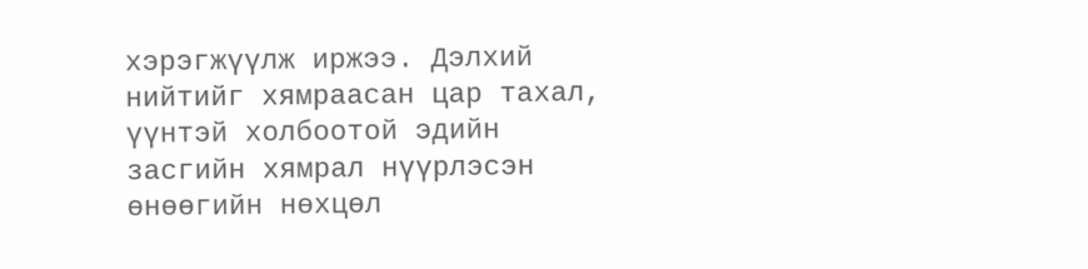хэрэгжүүлж иржээ. Дэлхий нийтийг хямраасан цар тахал, үүнтэй холбоотой эдийн засгийн хямрал нүүрлэсэн өнөөгийн нөхцөл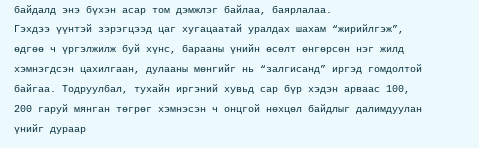байдалд энэ бүхэн асар том дэмжлэг байлаа, баярлалаа.
Гэхдээ үүнтэй зэрэгцээд цаг хугацаатай уралдах шахам “жирийлгэж”, өдгөө ч үргэлжилж буй хүнс, барааны үнийн өсөлт өнгөрсөн нэг жилд хэмнэгдсэн цахилгаан, дулааны мөнгийг нь “залгисанд” иргэд гомдолтой байгаа. Тодруулбал, тухайн иргэний хувьд сар бүр хэдэн арваас 100, 200 гаруй мянган төгрөг хэмнэсэн ч онцгой нөхцөл байдлыг далимдуулан үнийг дураар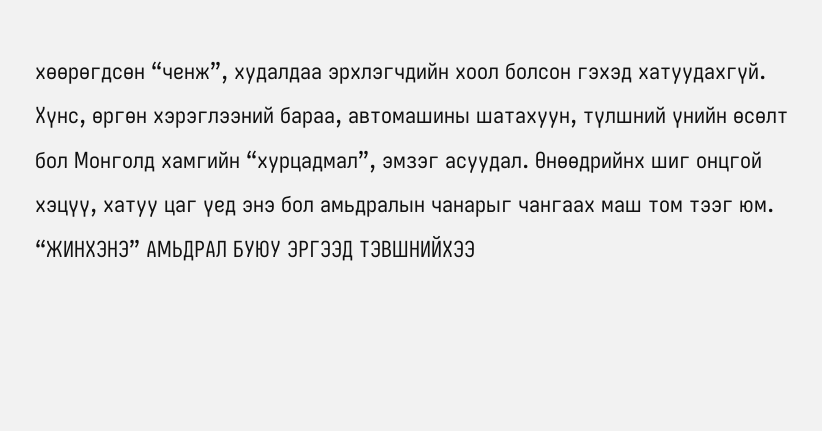хөөрөгдсөн “ченж”, худалдаа эрхлэгчдийн хоол болсон гэхэд хатуудахгүй. Хүнс, өргөн хэрэглээний бараа, автомашины шатахуун, түлшний үнийн өсөлт бол Монголд хамгийн “хурцадмал”, эмзэг асуудал. Өнөөдрийнх шиг онцгой хэцүү, хатуу цаг үед энэ бол амьдралын чанарыг чангаах маш том тээг юм.
“ЖИНХЭНЭ” АМЬДРАЛ БУЮУ ЭРГЭЭД ТЭВШНИЙХЭЭ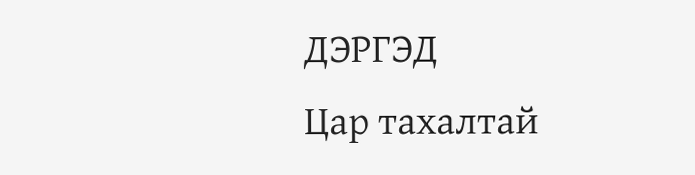ДЭРГЭД
Цар тахалтай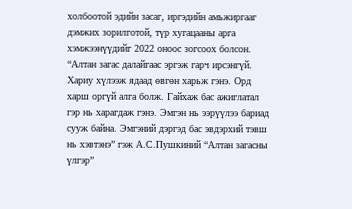холбоотой эдийн засаг, иргэдийн амьжиргааг дэмжих зорилготой, түр хугацааны арга хэмжээнүүдийг 2022 оноос зогсоох болсон. “Алтан загас далайгаас эргэж гарч ирсэнгүй. Хариу хүлээж ядаад өвгөн харьж гэнэ. Орд харш оргүй алга болж. Гайхаж бас ажиглатал гэр нь харагдаж гэнэ. Эмгэн нь ээрүүлээ бариад сууж байна. Эмгэний дэргэд бас эвдэрхий тэвш нь хэвтэнэ” гэж А.С.Пушкиний “Алтан загасны үлгэр”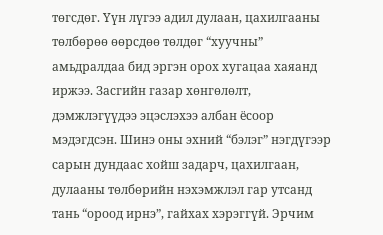төгсдөг. Үүн лүгээ адил дулаан, цахилгааны төлбөрөө өөрсдөө төлдөг “хуучны” амьдралдаа бид эргэн орох хугацаа хаяанд иржээ. Засгийн газар хөнгөлөлт, дэмжлэгүүдээ эцэслэхээ албан ёсоор мэдэгдсэн. Шинэ оны эхний “бэлэг” нэгдүгээр сарын дундаас хойш задарч, цахилгаан, дулааны төлбөрийн нэхэмжлэл гар утсанд тань “ороод ирнэ”, гайхах хэрэггүй. Эрчим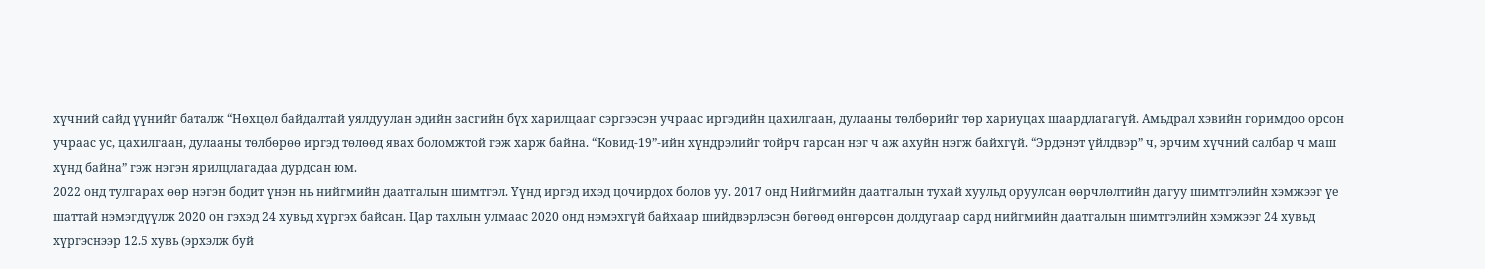хүчний сайд үүнийг баталж “Нөхцөл байдалтай уялдуулан эдийн засгийн бүх харилцааг сэргээсэн учраас иргэдийн цахилгаан, дулааны төлбөрийг төр хариуцах шаардлагагүй. Амьдрал хэвийн горимдоо орсон учраас ус, цахилгаан, дулааны төлбөрөө иргэд төлөөд явах боломжтой гэж харж байна. “Ковид-19”-ийн хүндрэлийг тойрч гарсан нэг ч аж ахуйн нэгж байхгүй. “Эрдэнэт үйлдвэр” ч, эрчим хүчний салбар ч маш хүнд байна” гэж нэгэн ярилцлагадаа дурдсан юм.
2022 онд тулгарах өөр нэгэн бодит үнэн нь нийгмийн даатгалын шимтгэл. Үүнд иргэд ихэд цочирдох болов уу. 2017 онд Нийгмийн даатгалын тухай хуульд оруулсан өөрчлөлтийн дагуу шимтгэлийн хэмжээг үе шаттай нэмэгдүүлж 2020 он гэхэд 24 хувьд хүргэх байсан. Цар тахлын улмаас 2020 онд нэмэхгүй байхаар шийдвэрлэсэн бөгөөд өнгөрсөн долдугаар сард нийгмийн даатгалын шимтгэлийн хэмжээг 24 хувьд хүргэснээр 12.5 хувь (эрхэлж буй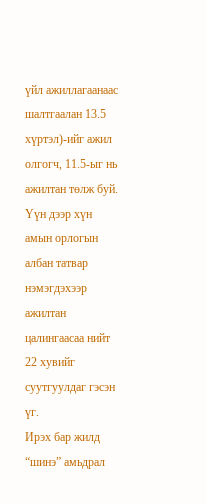үйл ажиллагаанаас шалтгаалан 13.5 хүртэл)-ийг ажил олгогч, 11.5-ыг нь ажилтан төлж буй. Үүн дээр хүн амын орлогын албан татвар нэмэгдэхээр ажилтан цалингаасаа нийт 22 хувийг суутгуулдаг гэсэн үг.
Ирэх бар жилд “шинэ” амьдрал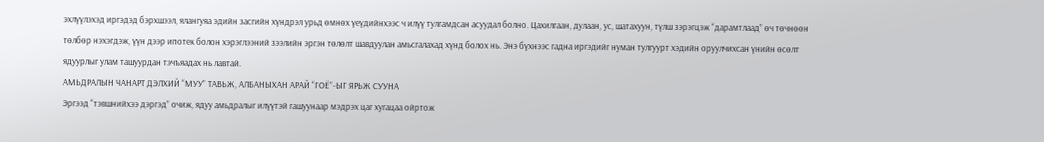эхлүүлэхэд иргэдэд бэрхшээл, ялангуяа эдийн засгийн хүндрэл урьд өмнөх үеүдийнхээс ч илүү тулгамдсан асуудал болно. Цахилгаан, дулаан, ус, шатахуун, түлш зэрэгцэж “дарамтлаад” өч төчнөөн төлбөр нэхэгдэж, үүн дээр ипотек болон хэрэглээний зээлийн эргэн төлөлт шавдуулан амьсгалахад хүнд болох нь. Энэ бүхнээс гадна иргэдийг нуман тулгуурт хэдийн оруулчихсан үнийн өсөлт ядуурлыг улам ташуурдан тэчъяадах нь лавтай.
АМЬДРАЛЫН ЧАНАРТ ДЭЛХИЙ “МУУ” ТАВЬЖ, АЛБАНЫХАН АРАЙ “ГОЁ”-ЫГ ЯРЬЖ СУУНА
Эргээд “тэвшнийхээ дэргэд” очиж, ядуу амьдралыг илүүтэй гашуунаар мэдрэх цаг хугацаа ойртож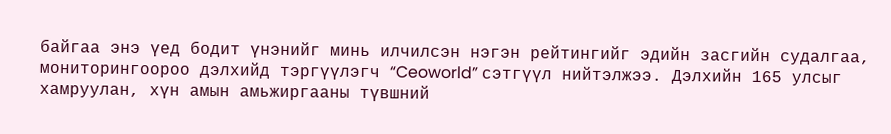байгаа энэ үед бодит үнэнийг минь илчилсэн нэгэн рейтингийг эдийн засгийн судалгаа, мониторингоороо дэлхийд тэргүүлэгч “Ceoworld” сэтгүүл нийтэлжээ. Дэлхийн 165 улсыг хамруулан, хүн амын амьжиргааны түвшний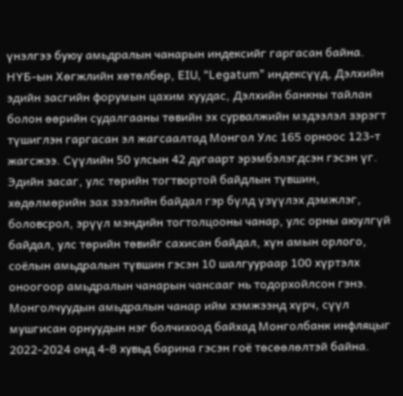үнэлгээ буюу амьдралын чанарын индексийг гаргасан байна. НҮБ-ын Хөгжлийн хөтөлбөр, EIU, “Legatum” индексүүд, Дэлхийн эдийн засгийн форумын цахим хуудас, Дэлхийн банкны тайлан болон өөрийн судалгааны төвийн эх сурвалжийн мэдээлэл зэрэгт түшиглэн гаргасан эл жагсаалтад Монгол Улс 165 орноос 123-т жагсжээ. Сүүлийн 50 улсын 42 дугаарт эрэмбэлэгдсэн гэсэн үг. Эдийн засаг, улс төрийн тогтвортой байдлын түвшин, хөдөлмөрийн зах зээлийн байдал гэр бүлд үзүүлэх дэмжлэг, боловсрол, эрүүл мэндийн тогтолцооны чанар, улс орны аюулгүй байдал, улс төрийн төвийг сахисан байдал, хүн амын орлого, соёлын амьдралын түвшин гэсэн 10 шалгуураар 100 хүртэлх оноогоор амьдралын чанарын чансааг нь тодорхойлсон гэнэ. Монголчуудын амьдралын чанар ийм хэмжээнд хүрч, сүүл мушгисан орнуудын нэг болчихоод байхад Монголбанк инфляцыг 2022-2024 онд 4-8 хувьд барина гэсэн гоё төсөөлөлтэй байна.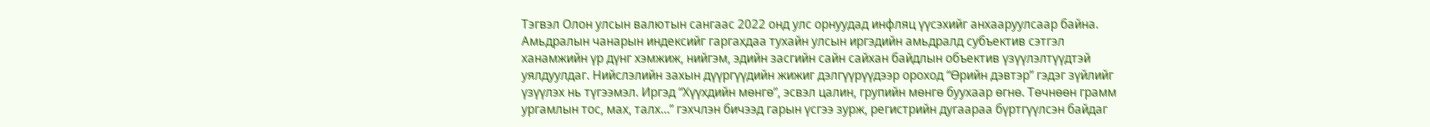Тэгвэл Олон улсын валютын сангаас 2022 онд улс орнуудад инфляц үүсэхийг анхааруулсаар байна.
Амьдралын чанарын индексийг гаргахдаа тухайн улсын иргэдийн амьдралд субъектив сэтгэл ханамжийн үр дүнг хэмжиж, нийгэм, эдийн засгийн сайн сайхан байдлын объектив үзүүлэлтүүдтэй уялдуулдаг. Нийслэлийн захын дүүргүүдийн жижиг дэлгүүрүүдээр ороход “Өрийн дэвтэр” гэдэг зүйлийг үзүүлэх нь түгээмэл. Иргэд “Хүүхдийн мөнгө”, эсвэл цалин, групийн мөнгө буухаар өгнө. Төчнөөн грамм ургамлын тос, мах, талх…” гэхчлэн бичээд гарын үсгээ зурж, регистрийн дугаараа бүртгүүлсэн байдаг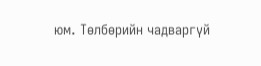юм. Төлбөрийн чадваргүй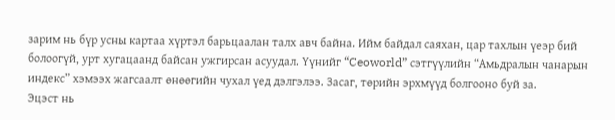зарим нь бүр усны картаа хүртэл барьцаалан талх авч байна. Ийм байдал саяхан, цар тахлын үеэр бий болоогүй, урт хугацаанд байсан ужгирсан асуудал. Үүнийг “Ceoworld” сэтгүүлийн “Амьдралын чанарын индекс” хэмээх жагсаалт өнөөгийн чухал үед дэлгэлээ. Засаг, төрийн эрхмүүд болгооно буй за.
Эцэст нь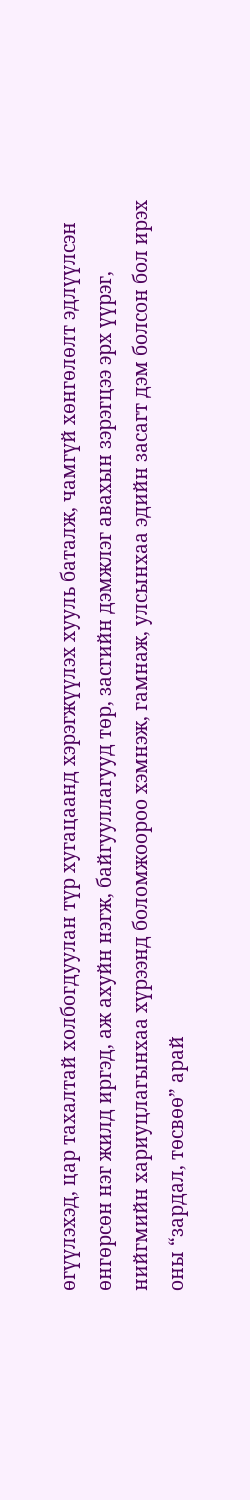өгүүлэхэд, цар тахалтай холбогдуулан түр хугацаанд хэрэгжүүлэх хууль баталж, чамгүй хөнгөлөлт эдлүүлсэн өнгөрсөн нэг жилд иргэд, аж ахуйн нэгж, байгууллагууд төр, засгийн дэмжлэг авахын зэрэгцээ эрх үүрэг, нийгмийн хариуцлагынхаа хүрээнд боломжоороо хэмнэж, гамнаж, улсынхаа эдийн засагт дэм болсон бол ирэх оны “зардал, төсвөө” арай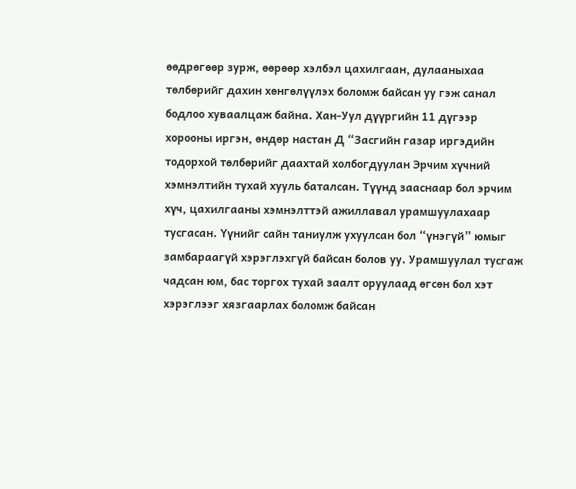өөдрөгөөр зурж, өөрөөр хэлбэл цахилгаан, дулааныхаа төлбөрийг дахин хөнгөлүүлэх боломж байсан уу гэж санал бодлоо хуваалцаж байна. Хан-Уул дүүргийн 11 дүгээр хорооны иргэн, өндөр настан Д “Засгийн газар иргэдийн тодорхой төлбөрийг даахтай холбогдуулан Эрчим хүчний хэмнэлтийн тухай хууль баталсан. Түүнд зааснаар бол эрчим хүч, цахилгааны хэмнэлттэй ажиллавал урамшуулахаар тусгасан. Үүнийг сайн таниулж ухуулсан бол “үнэгүй” юмыг замбараагүй хэрэглэхгүй байсан болов уу. Урамшуулал тусгаж чадсан юм, бас торгох тухай заалт оруулаад өгсөн бол хэт хэрэглээг хязгаарлах боломж байсан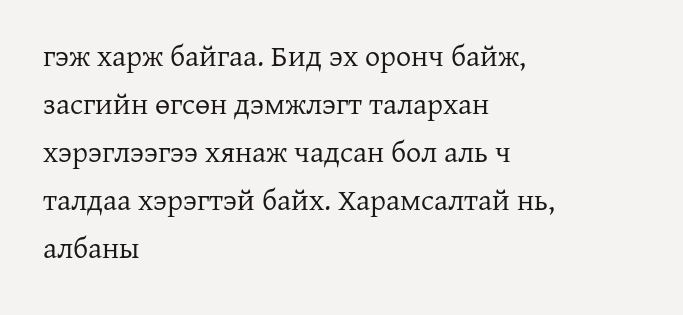гэж харж байгаа. Бид эх оронч байж, засгийн өгсөн дэмжлэгт талархан хэрэглээгээ хянаж чадсан бол аль ч талдаа хэрэгтэй байх. Харамсалтай нь, албаны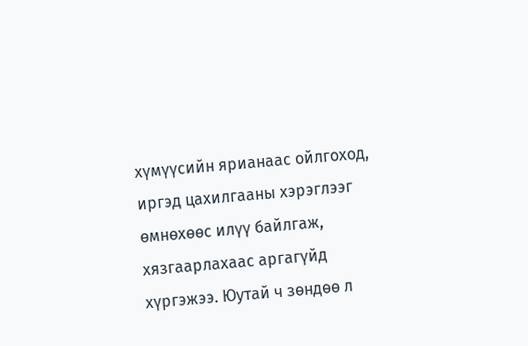хүмүүсийн ярианаас ойлгоход, иргэд цахилгааны хэрэглээг өмнөхөөс илүү байлгаж, хязгаарлахаас аргагүйд хүргэжээ. Юутай ч зөндөө л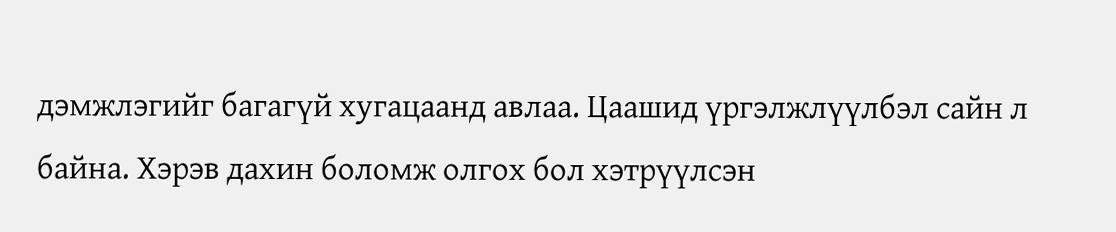дэмжлэгийг багагүй хугацаанд авлаа. Цаашид үргэлжлүүлбэл сайн л байна. Хэрэв дахин боломж олгох бол хэтрүүлсэн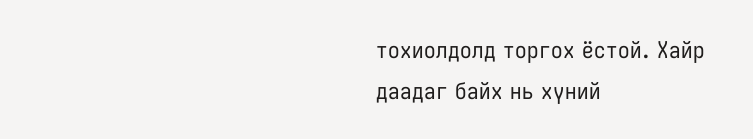тохиолдолд торгох ёстой. Хайр даадаг байх нь хүний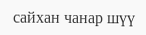сайхан чанар шүү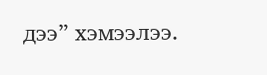дээ” хэмээлээ.